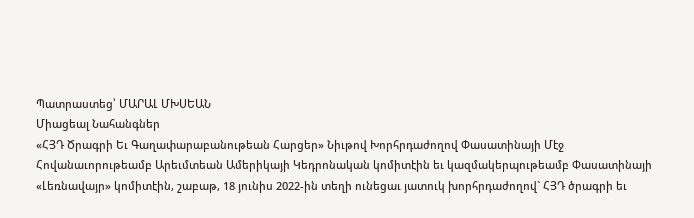Պատրաստեց՝ ՄԱՐԱԼ ՄԽՍԵԱՆ
Միացեալ Նահանգներ
«ՀՅԴ Ծրագրի Եւ Գաղափարաբանութեան Հարցեր» Նիւթով Խորհրդաժողով Փասատինայի Մէջ
Հովանաւորութեամբ Արեւմտեան Ամերիկայի Կեդրոնական կոմիտէին եւ կազմակերպութեամբ Փասատինայի «Լեռնավայր» կոմիտէին, շաբաթ, 18 յունիս 2022-ին տեղի ունեցաւ յատուկ խորհրդաժողով` ՀՅԴ ծրագրի եւ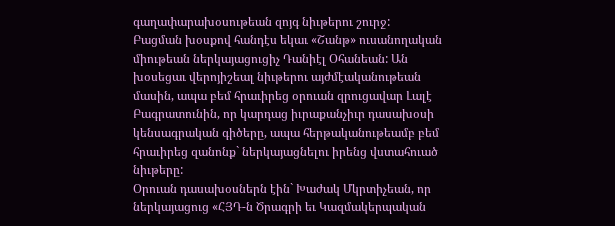գաղափարախօսութեան զոյգ նիւթերու շուրջ:
Բացման խօսքով հանդէս եկաւ «Շանթ» ուսանողական միութեան ներկայացուցիչ Դանիէլ Օհանեան: Ան խօսեցաւ վերոյիշեալ նիւթերու այժմէականութեան մասին, ապա բեմ հրաւիրեց օրուան զրուցավար Լալէ Բագրատունին, որ կարդաց իւրաքանչիւր դասախօսի կենսագրական գիծերը, ապա հերթականութեամբ բեմ հրաւիրեց զանոնք` ներկայացնելու իրենց վստահուած նիւթերը:
Օրուան դասախօսներն էին` Խաժակ Մկրտիչեան, որ ներկայացուց «ՀՅԴ-ն Ծրագրի եւ Կազմակերպական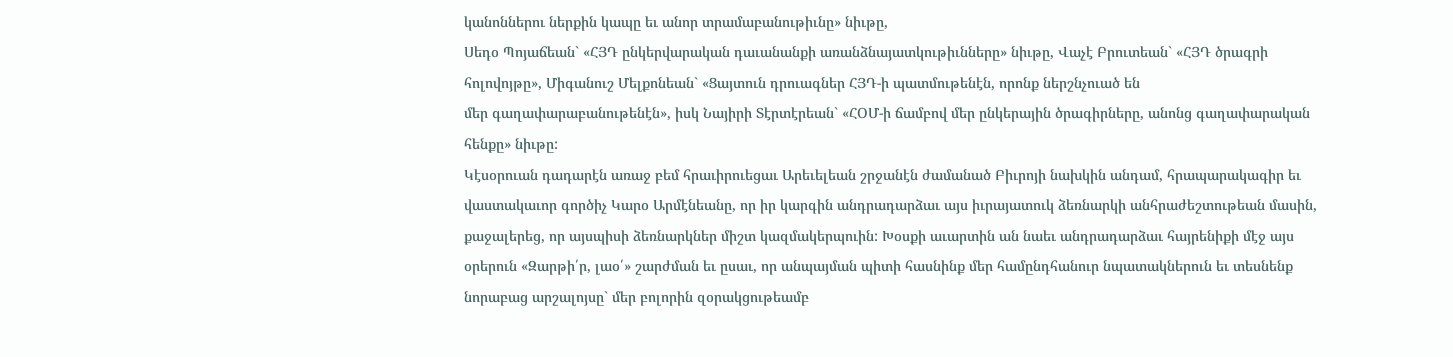կանոններու ներքին կապը եւ անոր տրամաբանութիւնը» նիւթը,
Սեդօ Պոյաճեան` «ՀՅԴ ընկերվարական դաւանանքի առանձնայատկութիւնները» նիւթը, Վաչէ Բրուտեան` «ՀՅԴ ծրագրի հոլովոյթը», Միգանուշ Մելքոնեան` «Ցայտուն դրուագներ ՀՅԴ-ի պատմութենէն, որոնք ներշնչուած են
մեր գաղափարաբանութենէն», իսկ Նայիրի Տէրտէրեան` «ՀՕՄ-ի ճամբով մեր ընկերային ծրագիրները, անոնց գաղափարական հենքը» նիւթը:
Կէսօրուան դադարէն առաջ բեմ հրաւիրուեցաւ Արեւելեան շրջանէն ժամանած Բիւրոյի նախկին անդամ, հրապարակագիր եւ վաստակաւոր գործիչ Կարօ Արմէնեանը, որ իր կարգին անդրադարձաւ այս իւրայատուկ ձեռնարկի անհրաժեշտութեան մասին, քաջալերեց, որ այսպիսի ձեռնարկներ միշտ կազմակերպուին: Խօսքի աւարտին ան նաեւ անդրադարձաւ հայրենիքի մէջ այս օրերուն «Զարթի՛ր, լաօ՛» շարժման եւ ըսաւ, որ անպայման պիտի հասնինք մեր համընդհանուր նպատակներուն եւ տեսնենք նորաբաց արշալոյսը` մեր բոլորին զօրակցութեամբ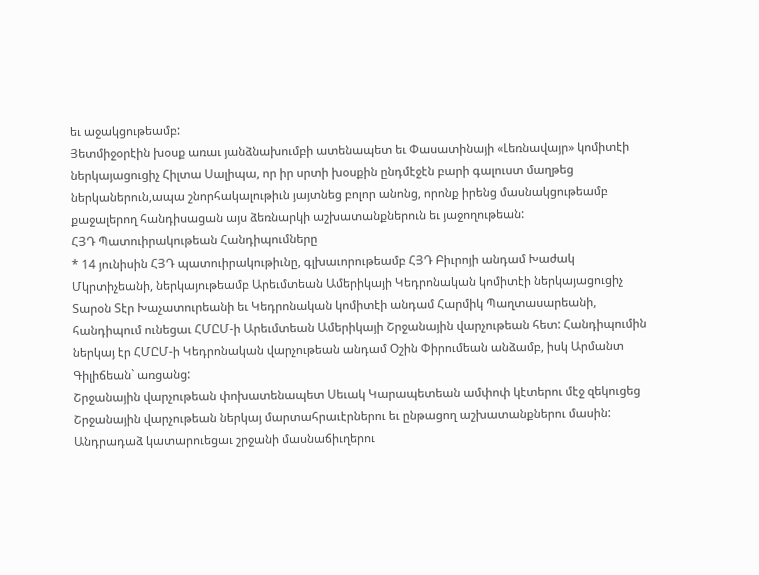եւ աջակցութեամբ:
Յետմիջօրէին խօսք առաւ յանձնախումբի ատենապետ եւ Փասատինայի «Լեռնավայր» կոմիտէի ներկայացուցիչ Հիլտա Սալիպա, որ իր սրտի խօսքին ընդմէջէն բարի գալուստ մաղթեց ներկաներուն,ապա շնորհակալութիւն յայտնեց բոլոր անոնց, որոնք իրենց մասնակցութեամբ քաջալերող հանդիսացան այս ձեռնարկի աշխատանքներուն եւ յաջողութեան:
ՀՅԴ Պատուիրակութեան Հանդիպումները
* 14 յունիսին ՀՅԴ պատուիրակութիւնը, գլխաւորութեամբ ՀՅԴ Բիւրոյի անդամ Խաժակ Մկրտիչեանի, ներկայութեամբ Արեւմտեան Ամերիկայի Կեդրոնական կոմիտէի ներկայացուցիչ Տարօն Տէր Խաչատուրեանի եւ Կեդրոնական կոմիտէի անդամ Հարմիկ Պաղտասարեանի, հանդիպում ունեցաւ ՀՄԸՄ-ի Արեւմտեան Ամերիկայի Շրջանային վարչութեան հետ: Հանդիպումին ներկայ էր ՀՄԸՄ-ի Կեդրոնական վարչութեան անդամ Օշին Փիրումեան անձամբ, իսկ Արմանտ Գիլիճեան` առցանց:
Շրջանային վարչութեան փոխատենապետ Սեւակ Կարապետեան ամփոփ կէտերու մէջ զեկուցեց Շրջանային վարչութեան ներկայ մարտահրաւէրներու եւ ընթացող աշխատանքներու մասին: Անդրադաձ կատարուեցաւ շրջանի մասնաճիւղերու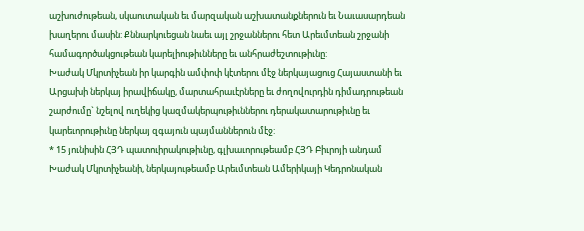աշխուժութեան, սկաուտական եւ մարզական աշխատանքներուն եւ Նաւասարդեան խաղերու մասին: Քննարկուեցան նաեւ այլ շրջաններու հետ Արեւմտեան շրջանի համագործակցութեան կարելիութիւնները եւ անհրաժեշտութիւնը:
Խաժակ Մկրտիչեան իր կարգին ամփոփ կէտերու մէջ ներկայացուց Հայաստանի եւ Արցախի ներկայ իրավիճակը, մարտահրաւէրները եւ ժողովուրդին դիմադրութեան շարժումը` նշելով ուղեկից կազմակերպութիւններու դերակատարութիւնը եւ կարեւորութիւնը ներկայ զգայուն պայմաններուն մէջ:
* 15 յունիսին ՀՅԴ պատուիրակութիւնը, գլխաւորութեամբ ՀՅԴ Բիւրոյի անդամ Խաժակ Մկրտիչեանի, ներկայութեամբ Արեւմտեան Ամերիկայի Կեդրոնական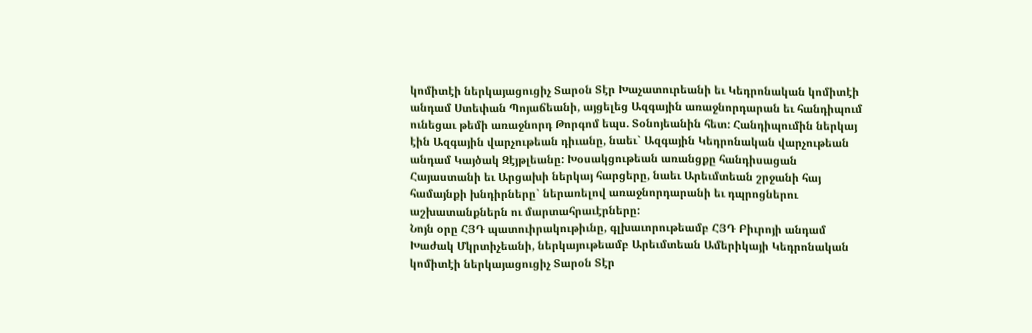կոմիտէի ներկայացուցիչ Տարօն Տէր Խաչատուրեանի եւ Կեդրոնական կոմիտէի անդամ Ստեփան Պոյաճեանի, այցելեց Ազգային առաջնորդարան եւ հանդիպում ունեցաւ թեմի առաջնորդ Թորգոմ եպս. Տօնոյեանին հետ: Հանդիպումին ներկայ էին Ազգային վարչութեան դիւանը, նաեւ` Ազգային Կեդրոնական վարչութեան անդամ Կայծակ Զէյթլեանը: Խօսակցութեան առանցքը հանդիսացան Հայաստանի եւ Արցախի ներկայ հարցերը, նաեւ Արեւմտեան շրջանի հայ համայնքի խնդիրները` ներառելով առաջնորդարանի եւ դպրոցներու աշխատանքներն ու մարտահրաւէրները:
Նոյն օրը ՀՅԴ պատուիրակութիւնը, գլխաւորութեամբ ՀՅԴ Բիւրոյի անդամ Խաժակ Մկրտիչեանի, ներկայութեամբ Արեւմտեան Ամերիկայի Կեդրոնական կոմիտէի ներկայացուցիչ Տարօն Տէր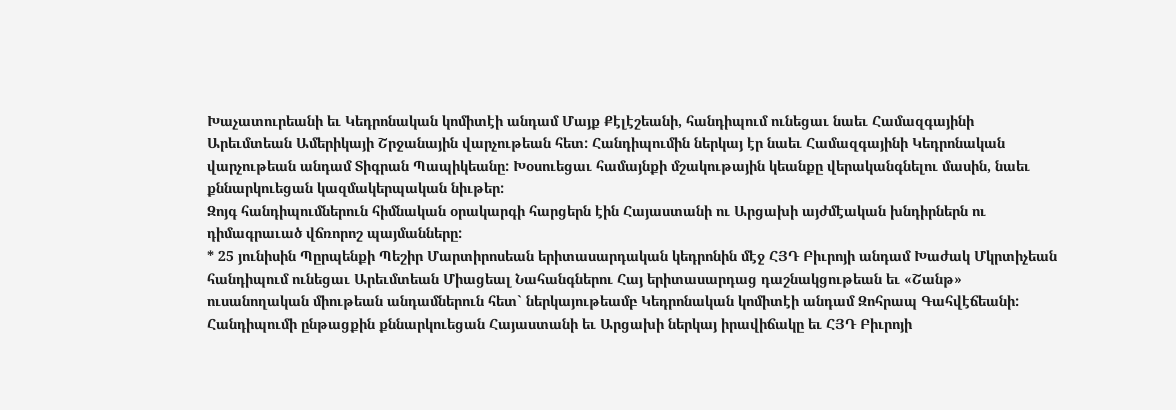Խաչատուրեանի եւ Կեդրոնական կոմիտէի անդամ Մայք Քէլէշեանի, հանդիպում ունեցաւ նաեւ Համազգայինի Արեւմտեան Ամերիկայի Շրջանային վարչութեան հետ: Հանդիպումին ներկայ էր նաեւ Համազգայինի Կեդրոնական վարչութեան անդամ Տիգրան Պապիկեանը: Խօսուեցաւ համայնքի մշակութային կեանքը վերականգնելու մասին, նաեւ քննարկուեցան կազմակերպական նիւթեր:
Զոյգ հանդիպումներուն հիմնական օրակարգի հարցերն էին Հայաստանի ու Արցախի այժմէական խնդիրներն ու դիմագրաւած վճռորոշ պայմանները:
* 25 յունիսին Պըրպենքի Պեշիր Մարտիրոսեան երիտասարդական կեդրոնին մէջ ՀՅԴ Բիւրոյի անդամ Խաժակ Մկրտիչեան հանդիպում ունեցաւ Արեւմտեան Միացեալ Նահանգներու Հայ երիտասարդաց դաշնակցութեան եւ «Շանթ» ուսանողական միութեան անդամներուն հետ` ներկայութեամբ Կեդրոնական կոմիտէի անդամ Զոհրապ Գահվէճեանի:
Հանդիպումի ընթացքին քննարկուեցան Հայաստանի եւ Արցախի ներկայ իրավիճակը եւ ՀՅԴ Բիւրոյի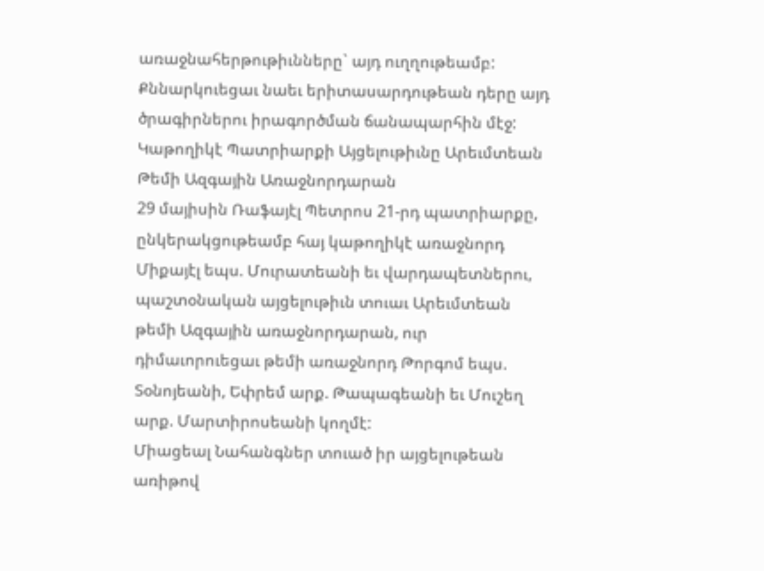առաջնահերթութիւնները` այդ ուղղութեամբ: Քննարկուեցաւ նաեւ երիտասարդութեան դերը այդ ծրագիրներու իրագործման ճանապարհին մէջ:
Կաթողիկէ Պատրիարքի Այցելութիւնը Արեւմտեան Թեմի Ազգային Առաջնորդարան
29 մայիսին Ռաֆայէլ Պետրոս 21-րդ պատրիարքը, ընկերակցութեամբ հայ կաթողիկէ առաջնորդ Միքայէլ եպս. Մուրատեանի եւ վարդապետներու, պաշտօնական այցելութիւն տուաւ Արեւմտեան թեմի Ազգային առաջնորդարան, ուր դիմաւորուեցաւ թեմի առաջնորդ Թորգոմ եպս. Տօնոյեանի, Եփրեմ արք. Թապագեանի եւ Մուշեղ արք. Մարտիրոսեանի կողմէ:
Միացեալ Նահանգներ տուած իր այցելութեան առիթով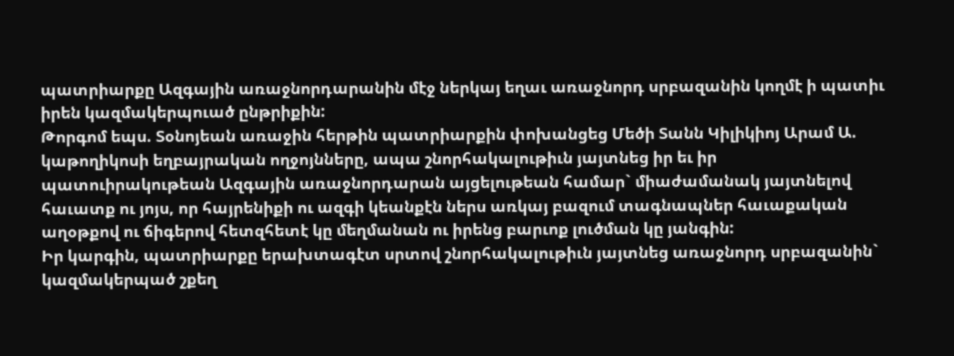պատրիարքը Ազգային առաջնորդարանին մէջ ներկայ եղաւ առաջնորդ սրբազանին կողմէ ի պատիւ իրեն կազմակերպուած ընթրիքին:
Թորգոմ եպս. Տօնոյեան առաջին հերթին պատրիարքին փոխանցեց Մեծի Տանն Կիլիկիոյ Արամ Ա. կաթողիկոսի եղբայրական ողջոյնները, ապա շնորհակալութիւն յայտնեց իր եւ իր պատուիրակութեան Ազգային առաջնորդարան այցելութեան համար` միաժամանակ յայտնելով հաւատք ու յոյս, որ հայրենիքի ու ազգի կեանքէն ներս առկայ բազում տագնապներ հաւաքական աղօթքով ու ճիգերով հետզհետէ կը մեղմանան ու իրենց բարւոք լուծման կը յանգին:
Իր կարգին, պատրիարքը երախտագէտ սրտով շնորհակալութիւն յայտնեց առաջնորդ սրբազանին` կազմակերպած շքեղ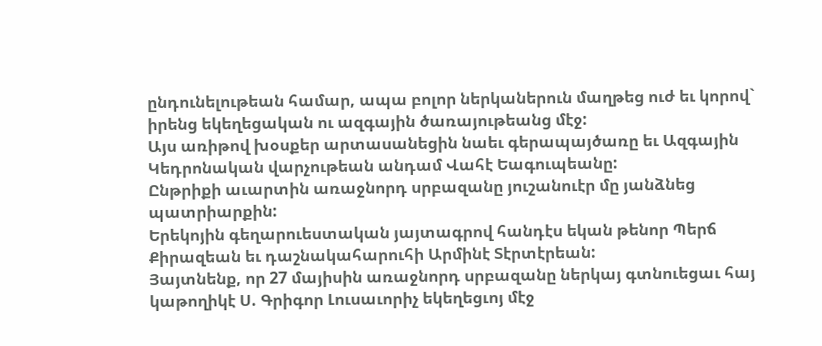ընդունելութեան համար, ապա բոլոր ներկաներուն մաղթեց ուժ եւ կորով` իրենց եկեղեցական ու ազգային ծառայութեանց մէջ:
Այս առիթով խօսքեր արտասանեցին նաեւ գերապայծառը եւ Ազգային Կեդրոնական վարչութեան անդամ Վահէ Եագուպեանը:
Ընթրիքի աւարտին առաջնորդ սրբազանը յուշանուէր մը յանձնեց պատրիարքին:
Երեկոյին գեղարուեստական յայտագրով հանդէս եկան թենոր Պերճ Քիրազեան եւ դաշնակահարուհի Արմինէ Տէրտէրեան:
Յայտնենք, որ 27 մայիսին առաջնորդ սրբազանը ներկայ գտնուեցաւ հայ կաթողիկէ Ս. Գրիգոր Լուսաւորիչ եկեղեցւոյ մէջ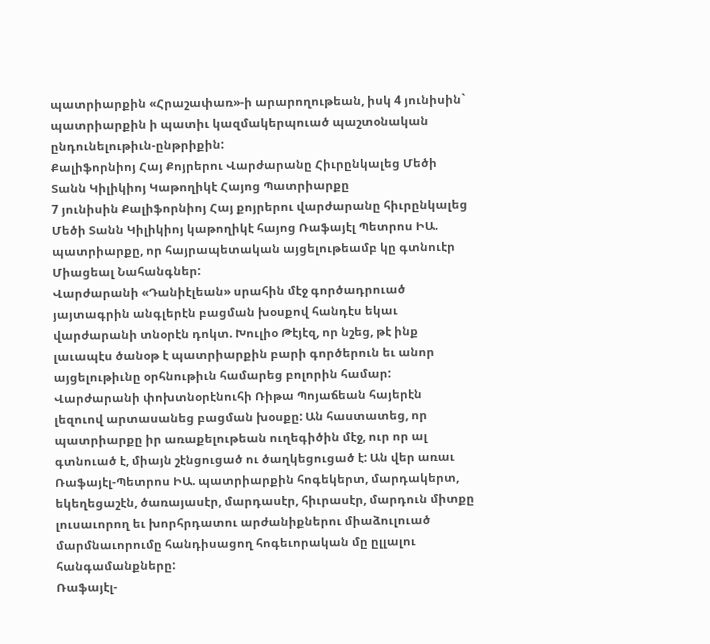պատրիարքին «Հրաշափառ»-ի արարողութեան, իսկ 4 յունիսին` պատրիարքին ի պատիւ կազմակերպուած պաշտօնական ընդունելութիւն-ընթրիքին:
Քալիֆորնիոյ Հայ Քոյրերու Վարժարանը Հիւրընկալեց Մեծի Տանն Կիլիկիոյ Կաթողիկէ Հայոց Պատրիարքը
7 յունիսին Քալիֆորնիոյ Հայ քոյրերու վարժարանը հիւրընկալեց Մեծի Տանն Կիլիկիոյ կաթողիկէ հայոց Ռաֆայէլ Պետրոս ԻԱ. պատրիարքը, որ հայրապետական այցելութեամբ կը գտնուէր Միացեալ Նահանգներ:
Վարժարանի «Դանիէլեան» սրահին մէջ գործադրուած յայտագրին անգլերէն բացման խօսքով հանդէս եկաւ վարժարանի տնօրէն դոկտ. Խուլիօ Թէյէզ, որ նշեց, թէ ինք լաւապէս ծանօթ է պատրիարքին բարի գործերուն եւ անոր այցելութիւնը օրհնութիւն համարեց բոլորին համար:
Վարժարանի փոխտնօրէնուհի Ռիթա Պոյաճեան հայերէն լեզուով արտասանեց բացման խօսքը: Ան հաստատեց, որ պատրիարքը իր առաքելութեան ուղեգիծին մէջ, ուր որ ալ գտնուած է, միայն շէնցուցած ու ծաղկեցուցած է: Ան վեր առաւ Ռաֆայէլ-Պետրոս ԻԱ. պատրիարքին հոգեկերտ, մարդակերտ, եկեղեցաշէն, ծառայասէր, մարդասէր, հիւրասէր, մարդուն միտքը լուսաւորող եւ խորհրդատու արժանիքներու միաձուլուած մարմնաւորումը հանդիսացող հոգեւորական մը ըլլալու հանգամանքները:
Ռաֆայէլ-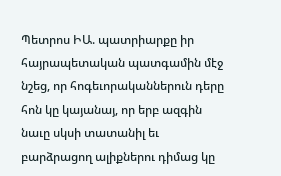Պետրոս ԻԱ. պատրիարքը իր հայրապետական պատգամին մէջ նշեց, որ հոգեւորականներուն դերը հոն կը կայանայ, որ երբ ազգին նաւը սկսի տատանիլ եւ բարձրացող ալիքներու դիմաց կը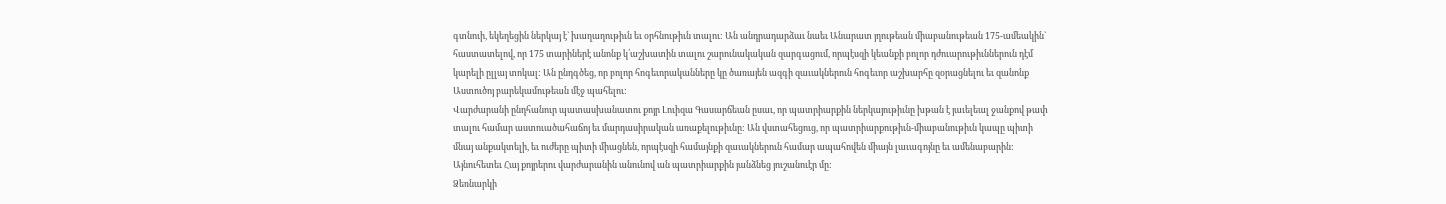գտնուի, եկեղեցին ներկայ է` խաղաղութիւն եւ օրհնութիւն տալու: Ան անդրադարձաւ նաեւ Անարատ յղութեան միաբանութեան 175-ամեակին` հաստատելով, որ 175 տարիներէ անոնք կ՛աշխատին տալու շարունակական զարգացում, որպէսզի կեանքի բոլոր դժուարութիւններուն դէմ կարելի ըլլայ տոկալ: Ան ընդգծեց, որ բոլոր հոգեւորականները կը ծառայեն ազգի զաւակներուն հոգեւոր աշխարհը զօրացնելու եւ զանոնք Աստուծոյ բարեկամութեան մէջ պահելու:
Վարժարանի ընդհանուր պատասխանատու քոյր Լուիզա Գասարճեան ըսաւ, որ պատրիարքին ներկայութիւնը խթան է յաւելեալ ջանքով թափ տալու համար աստուածահաճոյ եւ մարդասիրական առաքելութիւնը: Ան վստահեցուց, որ պատրիարքութիւն-միաբանութիւն կապը պիտի մնայ անքակտելի, եւ ուժերը պիտի միացնեն, որպէսզի համայնքի զաւակներուն համար ապահովեն միայն լաւագոյնը եւ ամենաբարին: Այնուհետեւ Հայ քոյրերու վարժարանին անունով ան պատրիարքին յանձնեց յուշանուէր մը:
Ձեռնարկի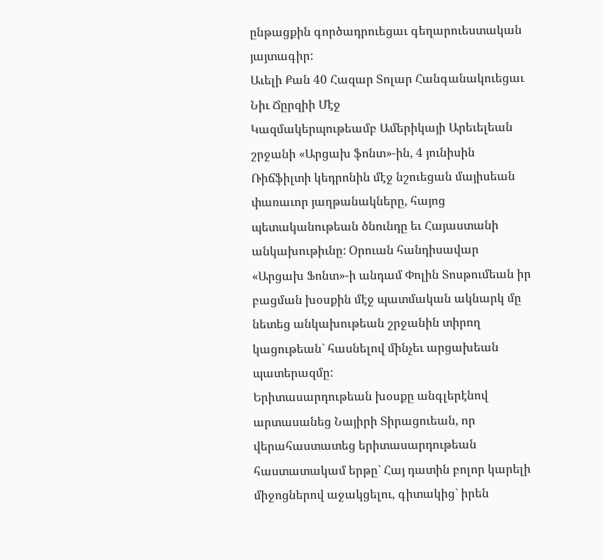ընթացքին գործադրուեցաւ գեղարուեստական յայտագիր:
Աւելի Քան 40 Հազար Տոլար Հանգանակուեցաւ Նիւ Ճըրզիի Մէջ
Կազմակերպութեամբ Ամերիկայի Արեւելեան շրջանի «Արցախ ֆոնտ»-ին, 4 յունիսին Ռիճֆիլտի կեդրոնին մէջ նշուեցան մայիսեան փառաւոր յաղթանակները, հայոց պետականութեան ծնունդը եւ Հայաստանի անկախութիւնը: Օրուան հանդիսավար «Արցախ Ֆոնտ»-ի անդամ Փոլին Տոսթումեան իր բացման խօսքին մէջ պատմական ակնարկ մը նետեց անկախութեան շրջանին տիրող կացութեան` հասնելով մինչեւ արցախեան պատերազմը:
Երիտասարդութեան խօսքը անգլերէնով արտասանեց Նայիրի Տիրացուեան, որ վերահաստատեց երիտասարդութեան հաստատակամ երթը` Հայ դատին բոլոր կարելի միջոցներով աջակցելու, գիտակից` իրեն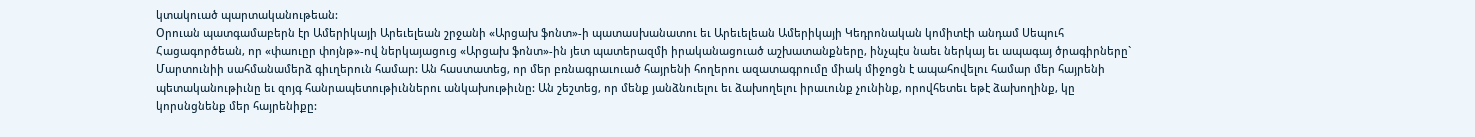կտակուած պարտականութեան:
Օրուան պատգամաբերն էր Ամերիկայի Արեւելեան շրջանի «Արցախ ֆոնտ»-ի պատասխանատու եւ Արեւելեան Ամերիկայի Կեդրոնական կոմիտէի անդամ Սեպուհ Հացագործեան, որ «փաուըր փոյնթ»-ով ներկայացուց «Արցախ ֆոնտ»-ին յետ պատերազմի իրականացուած աշխատանքները, ինչպէս նաեւ ներկայ եւ ապագայ ծրագիրները` Մարտունիի սահմանամերձ գիւղերուն համար: Ան հաստատեց, որ մեր բռնագրաւուած հայրենի հողերու ազատագրումը միակ միջոցն է ապահովելու համար մեր հայրենի պետականութիւնը եւ զոյգ հանրապետութիւններու անկախութիւնը: Ան շեշտեց, որ մենք յանձնուելու եւ ձախողելու իրաւունք չունինք, որովհետեւ եթէ ձախողինք, կը կորսնցնենք մեր հայրենիքը: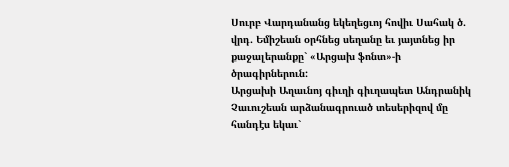Սուրբ Վարդանանց եկեղեցւոյ հովիւ Սահակ ծ. վրդ. Եմիշեան օրհնեց սեղանը եւ յայտնեց իր քաջալերանքը` «Արցախ ֆոնտ»-ի ծրագիրներուն:
Արցախի Աղաւնոյ գիւղի գիւղապետ Անդրանիկ Չաւուշեան արձանագրուած տեսերիզով մը հանդէս եկաւ`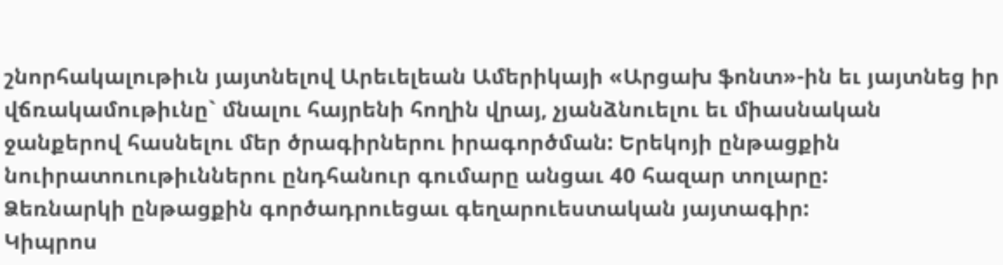շնորհակալութիւն յայտնելով Արեւելեան Ամերիկայի «Արցախ ֆոնտ»-ին եւ յայտնեց իր վճռակամութիւնը` մնալու հայրենի հողին վրայ, չյանձնուելու եւ միասնական ջանքերով հասնելու մեր ծրագիրներու իրագործման: Երեկոյի ընթացքին նուիրատուութիւններու ընդհանուր գումարը անցաւ 40 հազար տոլարը:
Ձեռնարկի ընթացքին գործադրուեցաւ գեղարուեստական յայտագիր:
Կիպրոս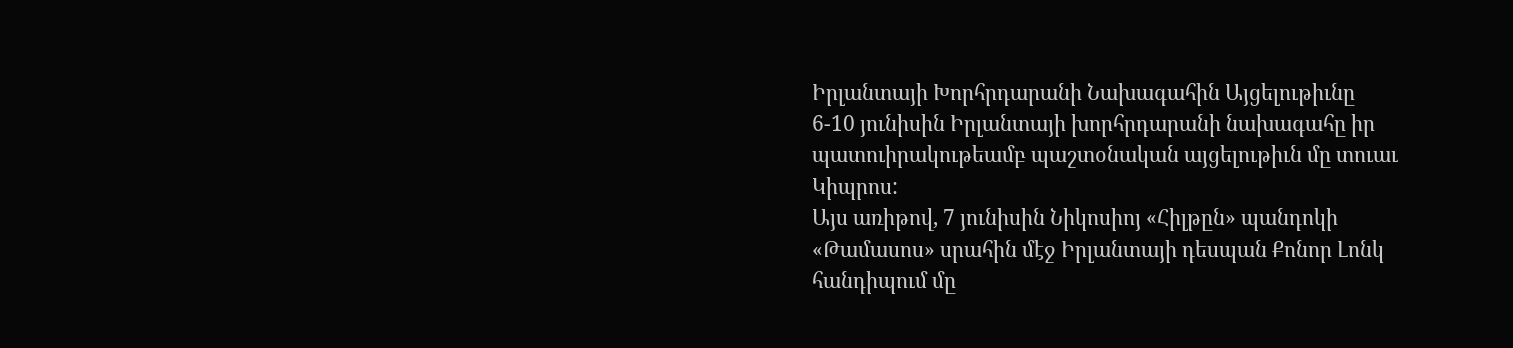Իրլանտայի Խորհրդարանի Նախագահին Այցելութիւնը
6-10 յունիսին Իրլանտայի խորհրդարանի նախագահը իր պատուիրակութեամբ պաշտօնական այցելութիւն մը տուաւ Կիպրոս:
Այս առիթով, 7 յունիսին Նիկոսիոյ «Հիլթըն» պանդոկի «Թամասոս» սրահին մէջ Իրլանտայի դեսպան Քոնոր Լոնկ հանդիպում մը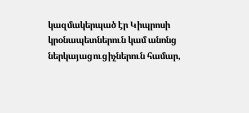կազմակերպած էր Կիպրոսի կրօնապետներուն կամ անոնց ներկայացուցիչներուն համար,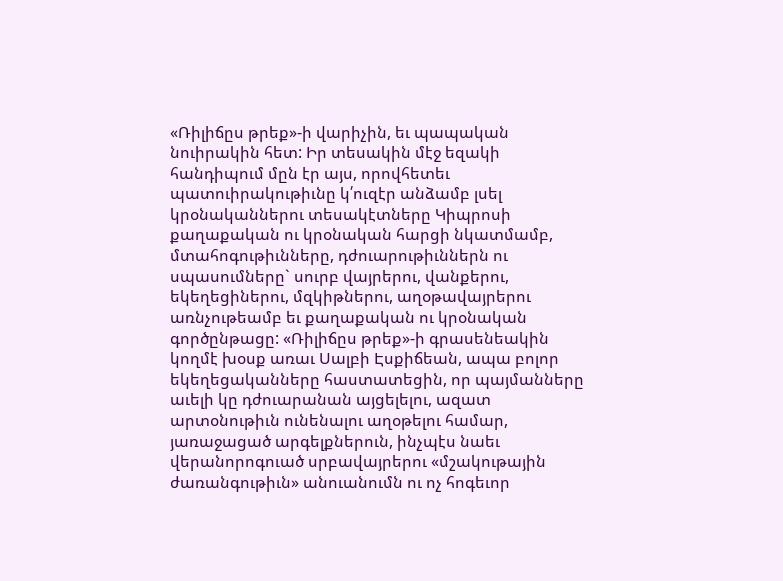«Ռիլիճըս թրեք»-ի վարիչին, եւ պապական նուիրակին հետ: Իր տեսակին մէջ եզակի հանդիպում մըն էր այս, որովհետեւ պատուիրակութիւնը կ՛ուզէր անձամբ լսել կրօնականներու տեսակէտները Կիպրոսի քաղաքական ու կրօնական հարցի նկատմամբ, մտահոգութիւնները, դժուարութիւններն ու սպասումները` սուրբ վայրերու, վանքերու, եկեղեցիներու, մզկիթներու, աղօթավայրերու առնչութեամբ եւ քաղաքական ու կրօնական գործընթացը: «Ռիլիճըս թրեք»-ի գրասենեակին կողմէ խօսք առաւ Սալբի Էսքիճեան, ապա բոլոր եկեղեցականները հաստատեցին, որ պայմանները աւելի կը դժուարանան այցելելու, ազատ արտօնութիւն ունենալու աղօթելու համար, յառաջացած արգելքներուն, ինչպէս նաեւ վերանորոգուած սրբավայրերու «մշակութային ժառանգութիւն» անուանումն ու ոչ հոգեւոր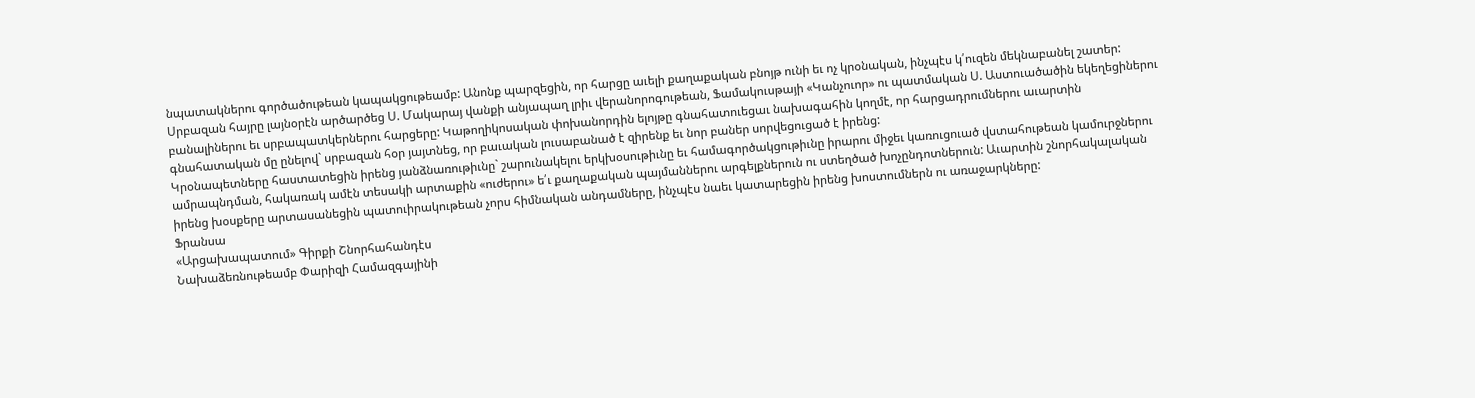նպատակներու գործածութեան կապակցութեամբ: Անոնք պարզեցին, որ հարցը աւելի քաղաքական բնոյթ ունի եւ ոչ կրօնական, ինչպէս կ՛ուզեն մեկնաբանել շատեր: Սրբազան հայրը լայնօրէն արծարծեց Ս. Մակարայ վանքի անյապաղ լրիւ վերանորոգութեան, Ֆամակուսթայի «Կանչուոր» ու պատմական Ս. Աստուածածին եկեղեցիներու բանալիներու եւ սրբապատկերներու հարցերը: Կաթողիկոսական փոխանորդին ելոյթը գնահատուեցաւ նախագահին կողմէ, որ հարցադրումներու աւարտին գնահատական մը ընելով` սրբազան հօր յայտնեց, որ բաւական լուսաբանած է զիրենք եւ նոր բաներ սորվեցուցած է իրենց:
Կրօնապետները հաստատեցին իրենց յանձնառութիւնը` շարունակելու երկխօսութիւնը եւ համագործակցութիւնը իրարու միջեւ կառուցուած վստահութեան կամուրջներու ամրապնդման, հակառակ ամէն տեսակի արտաքին «ուժերու» ե՛ւ քաղաքական պայմաններու արգելքներուն ու ստեղծած խոչընդոտներուն: Աւարտին շնորհակալական իրենց խօսքերը արտասանեցին պատուիրակութեան չորս հիմնական անդամները, ինչպէս նաեւ կատարեցին իրենց խոստումներն ու առաջարկները:
Ֆրանսա
«Արցախապատում» Գիրքի Շնորհահանդէս
Նախաձեռնութեամբ Փարիզի Համազգայինի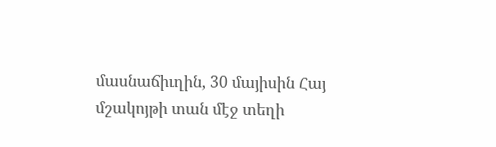մասնաճիւղին, 30 մայիսին Հայ մշակոյթի տան մէջ տեղի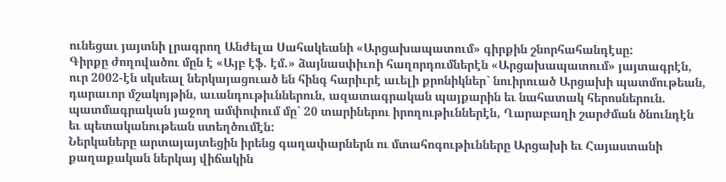ունեցաւ յայտնի լրագրող Անժելա Սահակեանի «Արցախապատում» գիրքին շնորհահանդէսը:
Գիրքը ժողովածու մըն է «Այբ էֆ. էմ.» ձայնասփիւռի հաղորդումներէն «Արցախապատում» յայտագրէն, ուր 2002-էն սկսեալ ներկայացուած են հինգ հարիւրէ աւելի քրոնիկներ` նուիրուած Արցախի պատմութեան, դարաւոր մշակոյթին, աւանդութիւններուն, ազատագրական պայքարին եւ նահատակ հերոսներուն. պատմագրական յաջող ամփոփում մը` 20 տարիներու իրողութիւններէն, Ղարաբաղի շարժման ծնունդէն եւ պետականութեան ստեղծումէն:
Ներկաները արտայայտեցին իրենց գաղափարներն ու մտահոգութիւնները Արցախի եւ Հայաստանի քաղաքական ներկայ վիճակին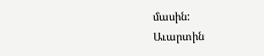մասին:
Աւարտին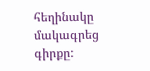հեղինակը մակագրեց գիրքը: